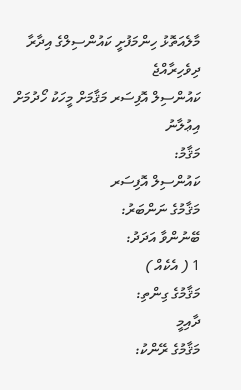މާލެއަތޮޅު ހިންމަފުށީ ކައުންސިލްގެ އިދާރާ
ދިވެހިރާއްޖެ
ކައުންސިލް އޮފިސަރ މަޤާމަށް މީހަކު ހޯދުމަށް
އިޢުލާނު
މަޤާމު:
ކައުންސިލް އޮފިސަރ
މަޤާމުގެ ނަންބަރު:
ބޭނުންވާ އަދަދު:
1 ( އެކެއް )
މަޤާމުގެ ގިންތި:
ދާއިމީ
މަޤާމުގެ ރޭންކު: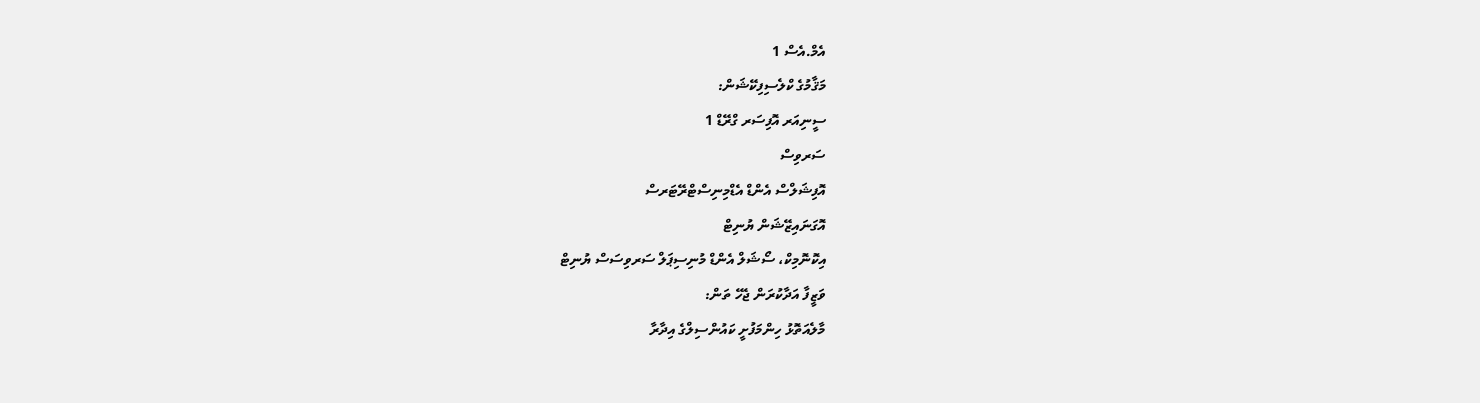އެމް.އެސް 1
މަޤާމުގެ ކްލެސިފިކޭޝަން:
ސީނިއަރ އޮފިސަރ ގްރޭޑް 1
ސަރވިސް
އޮފިޝަލްސް އެންޑް އެޑްމިނިސްޓްރޭޓަރސް
އޮގަނައިޒޭޝަން ޔުނިޓް
އިކޮނޮމިކް، ސޯޝަލް އެންޑް މުނިސިޕަލް ސަރވިސަސް ޔުނިޓް
ވަޒީފާ އަދާކުރަން ޖެހޭ ތަން:
މާލެއަތޮޅު ހިންމަފުށީ ކައުންސިލްގެ އިދާރާ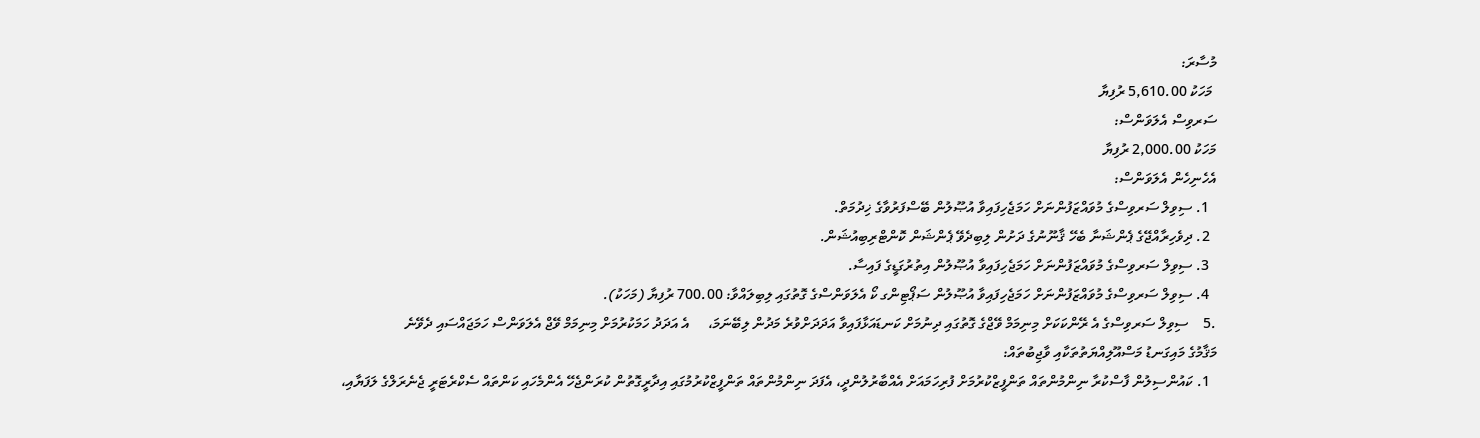މުސާރަ:
 މަހަކު 5,610.00 ރުފިޔާ
ސަރވިސް އެލަވަންސް:
މަހަކު 2,000.00 ރުފިޔާ
އެހެނިހެން އެލަވަންސް:
  1. ސިވިލް ސަރވިސްގެ މުވައްޒަފުންނަށް ހަމަޖެހިފައިވާ އުޞޫލުން ބޭސްފަރުވާގެ ޚިދުމަތް.
  2. ދިވެހިރާއްޖޭގެ ޕެންޝަނާ ބެހޭ ޤާނޫނުގެ ދަށުން ލިބިދެވޭ ޕެންޝަން ކޮންޓްރިބިއުޝަން.
  3. ސިވިލް ސަރވިސްގެ މުވައްޒަފުންނަށް ހަމަޖެހިފައިވާ އުޞޫލުން އިތުރުގަޑީގެ ފައިސާ.
  4. ސިވިލް ސަރވިސްގެ މުވައްޒަފުންނަށް ހަމަޖެހިފައިވާ އުޞޫލުން ސަޕޯޓިންގ ކޯ އެލަވަންސްގެ ގޮތުގައި ލިބިލައްވާ: 700.00 ރުފިޔާ (މަހަކު).
.5    ސިވިލް ސަރވިސްގެ އެ ރޭންކަކަށް މިނިމަމް ވޭޖްގެ ގޮތުގައި ދިނުމަށް ކަނޑައަޅާފައިވާ އަދަދަށްވުރެ މަދުން ލިބޭނަމަ،     އެ އަދަދު ހަމަކުރުމަށް މިނިމަމް ވޭޖް އެލަވަންސް ހަމަޖައްސައި ދެވޭނެ
މަޤާމުގެ މައިގަނޑު މަސްއޫލިއްޔަތުތަކާއި ވާޖިބުތައް:
  1. ކައުންސިލުން ފާސްކުރާ ނިންމުންތައް ތަންފީޒްކުރުމަށް ފުރިހަމައަށް އެއްބާރުލުންދީ، އެފަދަ ނިންމުންތައް ތަންފީޒްކުރުމުގައި އިދާރީގޮތުން ކުރަންޖެހޭ އެންމެހައި ކަންތައް ސެކްރެޓަރީ ޖެނެރަލްގެ ލަފަޔާއި،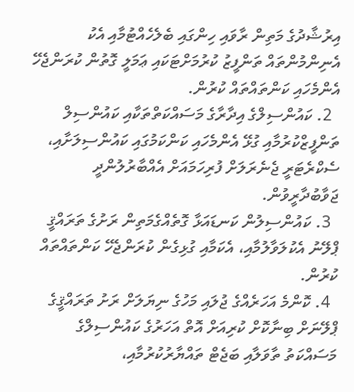އިރުޝާދުގެ މަތިން ރާވައި ހިންގައި ބެލެހެއްޓުމާއި އެކު އެނިންމުންތައް ތަންފީޒު ކުރުމަށްޓަކައި ޢަމަލީ ގޮތުން ކުރަންޖެހޭ އެންމެހައި ކަންތައްތައް ކުރުން.
  2. ކައުންސިލްގެ އިދާރާގެ މަސައްކަތްތަކާއި ކައުންސިލް ތަންފީޒްކުރުމާއި ގުޅޭ އެންމެހައި ކަންކަމުގައި ކައުންސިލަށާއި، ސެކްރެޓަރީ ޖެނެރަލަށް ފުރިހަމައަށް އެއްބާރުލުންދީ ޖަވާބުދާރީވުން.
  3. ކައުންސިލުން ކަނޑައަޅާ ގޮތެއްގެމަތިން ރަށުގެ ތަރައްޤީ ޕްލޭނު އެކުލަވާލުމާއި، އެކަމާއި ގުޅިގެން ކުރަންޖެހޭ ކަންތައްތައް ކުރުން.
  4. ކޮންމެ އަހަރެއްގެ ޖުލައި މަހުގެ ނިޔަލަށް ރަށު ތަރައްޤީގެ ޕްލޭނަށް ބިނާކޮށް ކުރިއަށް އޮތް އަހަރުގެ ކައުންސިލްގެ މަސައްކަތު ތާވަލާއި ބަޖެޓް ތައްޔާރުކުރުމާއި،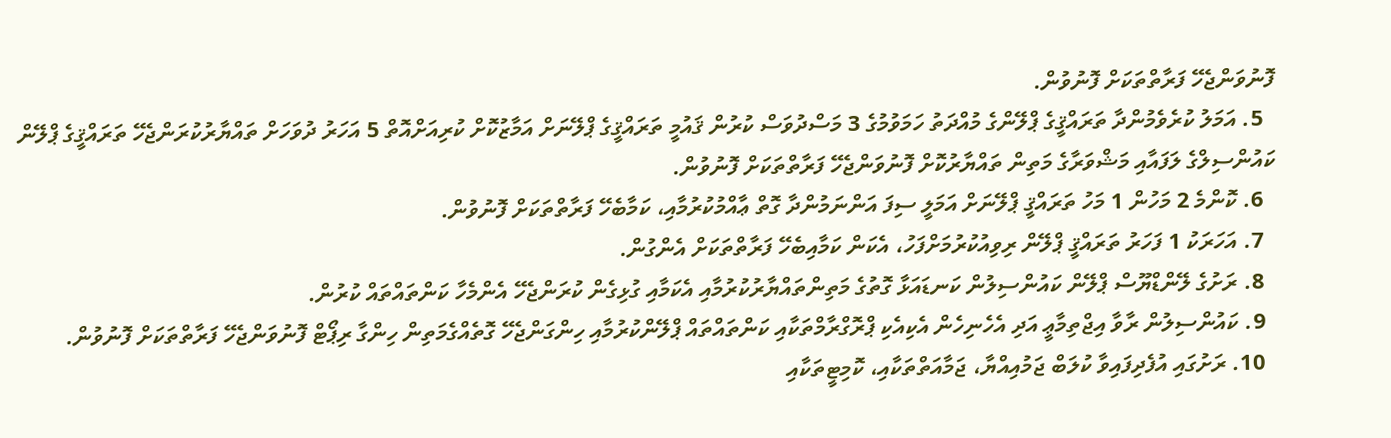ފޮނުވަންޖެހޭ ފަރާތްތަކަށް ފޮނުވުން.
  5. އަމަލު ކުރެވެމުންދާ ތަރައްޤީގެ ޕްލޭންގެ މުއްދަތު ހަމަވުމުގެ 3 މަސްދުވަސް ކުރުން ޤައުމީ ތަރައްޤީގެ ޕްލޭނަށް އަމާޒުކޮށް ކުރިއަށްއޮތް 5 އަހަރު ދުވަހަށް ތައްޔާރުކުރަންޖެހޭ ތަރައްޤީގެ ޕްލޭން ކައުންސިލްގެ ލަފައާއި މަޝްވަރާގެ މަތިން ތައްޔާރުކޮށް ފޮނުވަންޖެހޭ ފަރާތްތަކަށް ފޮނުވުން.
  6. ކޮންމެ 2 މަހުން 1 މަހު ތަރައްޤީ ޕްލޭނަށް އަމަލީ ސިފަ އަންނަމުންދާ ގޮތް ޢާއްމުކުރުމާއި، ކަމާބެހޭ ފަރާތްތަކަށް ފޮނުވުން.
  7. އަހަރަކު 1 ފަހަރު ތަރައްޤީ ޕްލޭން ރިވިއުކުރުމަށްފަހު، އެކަން ކަމާއިބެހޭ ފަރާތްތަކަށް އެންގުން.
  8. ރަށުގެ ލޭންޑްޔޫސް ޕްލޭން ކައުންސިލުން ކަނޑައަޅާ ގޮތުގެ މަތިންތައްޔާރުކުރުމާއި އެކަމާއި ގުޅިގެން ކުރަންޖެހޭ އެންމެހާ ކަންތައްތައް ކުރުން.
  9. ކައުންސިލުން ރާވާ އިޖްތިމާޢީ އަދި އެހެނިހެން އެކިއެކި ޕްރޮގްރާމްތަކާއި ކަންތައްތައް ޕްލޭންކުރުމާއި ހިންގަންޖެހޭ ގޮތެއްގެމަތިން ހިންގާ ރިޕޯޓް ފޮނުވަންޖެހޭ ފަރާތްތަކަށް ފޮނުވުން.
  10. ރަށުގައި އުފެދިފައިވާ ކުލަބް ޖަމުއިއްޔާ، ޖަމާއަތްތަކާއި، ކޮމިޓީތަކާއި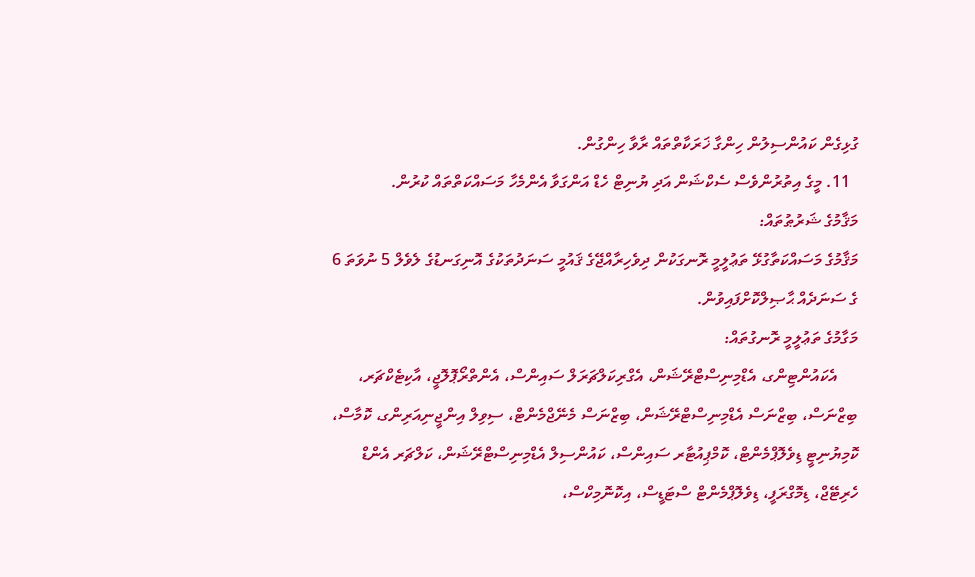ގުޅިގެން ކައުންސިލުން ހިންގާ ޚަރަކާތްތައް ރާވާ ހިންގުން.
  11. މީގެ އިތުރުންވެސް ސެކްޝަން އަދި ޔުނިޓް ހެޑް އަންގަވާ އެންމެހާ މަސައްކަތްތައް ކުރުން.
މަޤާމުގެ ޝަރުޠުތައް:
މަޤާމުގެ މަސައްކަތާގުޅޭ ތަޢުލީމީ ރޮނގަކުން ދިވެހިރާއްޖޭގެ ޤައުމީ ސަނަދުތަކުގެ އޮނިގަނޑުގެ ލެވެލް 5 ނުވަތަ 6 ގެ ސަނަދެއް ޙާޞިލްކޮށްފައިވުން.
މަގާމުގެ ތަޢުލީމީ ރޮނގުތައް:
     އެކައުންޓިންގ، އެޑްމިނިސްޓްރޭޝަން، އެގްރިކަލްޗަރަލް ސައިންސް، އެންތްރޯޕޮލޮޖީ، އާކިޓެކްޗަރ، ބިޒްނަސް، ބިޒްނަސް އެޑްމިނިސްޓްރޭޝަން، ބިޒްނަސް މެނޭޖްމެންޓް، ސިވިލް އިންޖީނިއަރިންގ، ކޮމާސް، ކޮމިޔުނިޓީ ޑިވެލޮޕްމެންޓް، ކޮމްޕިއުޓާރ ސައިންސް، ކައުންސިލް އެޑްމިނިސްޓްރޭޝަން، ކަލްޗަރ އެންޑް ހެރިޓޭޖް، ޑިމޮގްރަފީ، ޑިވެލޮޕްމެންޓް ސްޓަޑީސް، އިކޮނޮމިކްސް،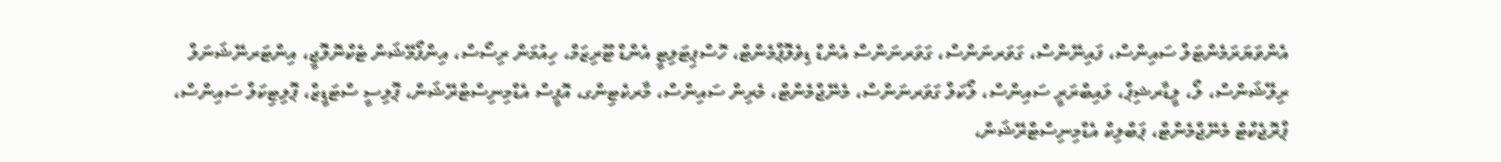އެންވަޔަރަމެންޓަލް ސައިންސް، ފައިނޭންސް، ގަވަރނަންސް، ގަވަރނަންސް އެންޑް ޑިވެލޮޕްމެންޓް، ހޮސްޕިޓަލިޓީ އެންޑް ޓޫރިޒަމް، ހިއުމަން ރިސޯސް، އިންފޯމޭޝަން ޓެކްނޮލޮޖީ، އިންޓަރނޭޝަނަލް ރިލޭޝަންސް، ލޯ، ލީޑާރޝިޕް، ލައިބްރަރީ ސައިންސް، ލޯކަލް ގަވަރނަންސް، މެނޭޖްމެންޓް، މެރިން ސައިންސް، މާރކެޓިންގ، އޮފީސް އެޑްމިނިސްޓްރޭޝަން، ޕޮލިސީ ސްޓަޑީޒް، ޕޮލިޓިކަލް ސައިންސް، ޕްރޮޖެކްޓް މެނޭޖްމެންޓް، ޕަބްލިކް އެޑްމިނިސްޓްރޭޝަން،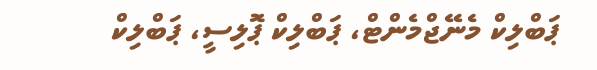ޕަބްލިކް މެނޭޖްމެންޓް، ޕަބްލިކް ޕޮލިސީ، ޕަބްލިކް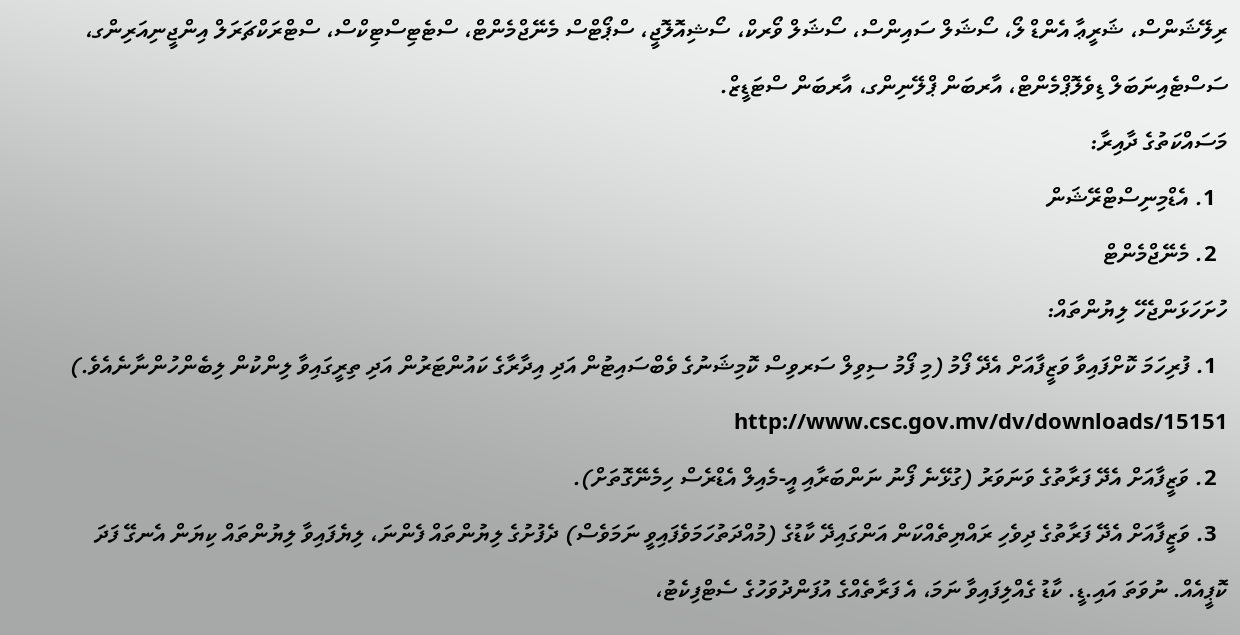ރިލޭޝަންސް، ޝަރީޢާ އެންޑް ލޯ، ސޯޝަލް ސައިންސް، ސޯޝަލް ވޯރކް، ސޯޝިއޮލޮޖީ، ސްޕޯޓްސް މެނޭޖްމެންޓް، ސްޓެޓިސްޓިކްސް، ސްޓްރަކްޗަރަލް އިންޖީނިއަރިންގ، ސަސްޓެއިނަބަލް ޑިވެލޮޕްމެންޓް، އާރބަން ޕްލޭނިންގ، އާރބަން ސްޓަޑީޒް.
މަސައްކަތުގެ ދާއިރާ:
  1. އެޑްމިނިސްޓްރޭޝަން
  2. މެނޭޖްމެންޓް
ހުށަހަޅަންޖެހޭ ލިޔުންތައް:
  1. ފުރިހަމަ ކޮށްފައިވާ ވަޒީފާއަށް އެދޭ ފޯމު (މި ފޯމު ސިވިލް ސަރވިސް ކޮމިޝަނުގެ ވެބްސައިޓުން އަދި އިދާރާގެ ކައުންޓަރުން އަދި ތިރީގައިވާ ލިންކުން ލިބެންހުންނާނެއެވެ.) http://www.csc.gov.mv/dv/downloads/15151
  2. ވަޒީފާއަށް އެދޭ ފަރާތުގެ ވަނަވަރު (ގުޅޭނެ ފޯނު ނަންބަރާއި އީ-މެއިލް އެޑްރެސް ހިމެނޭގޮތަށް).
  3. ވަޒީފާއަށް އެދޭ ފަރާތުގެ ދިވެހި ރައްޔިތެއްކަން އަންގައިދޭ ކާޑުގެ (މުއްދަތުހަމަވެފައިވީ ނަމަވެސް) ދެފުށުގެ ލިޔުންތައް ފެންނަ، ލިޔެފައިވާ ލިޔުންތައް ކިޔަން އެނގޭ ފަދަ ކޮޕީއެއް. ނުވަތަ އައި.ޑީ. ކާޑު ގެއްލިފައިވާ ނަމަ، އެ ފަރާތެއްގެ އުފަންދުވަހުގެ ސެޓްފިކެޓު،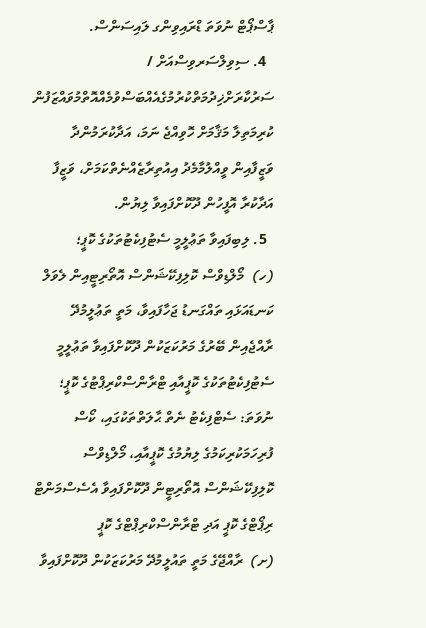ޕާސްޕޯޓް ނުވަތަ ޑްރައިވިންގ ލައިސަންސް.
  4. ސިވިލްސަރވިސްއަށް / ސަރުކާރަށްޚިދުމަތްކުރުމުގެއެއްބަސްވުމެއްއޮތްމުވައްޒަފުން ކުރިމަތިލާ މަޤާމަށް ހޮވިއްޖެ ނަމަ، އަދާކުރަމުންދާ ވަޒީފާއިން ވީއްލުމާމެދު އިއުތިރާޒެއްނެތްކަމަށް، ވަޒީފާ އަދާކުރާ އޮފީހުން ދޫކޮށްފައިވާ ލިޔުން.
  5. ލިބިފައިވާ ތަޢުލީމީ ސެޓުފިކެޓުތަކުގެ ކޮޕީ؛
(ހ)  މޯލްޑިވްސް ކޮލިފިކޭޝަންސް އޮތޯރިޓީއިން ލެވަލް ކަނޑައަޅައި ތައްގަނޑު ޖަހާފައިވާ، މަތީ ތަޢުލީމުދޭ ރާއްޖެއިން ބޭރުގެ މަރުކަޒަކުން ދޫކޮށްފައިވާ ތަޢުލީމީ ސެޓުފިކެޓުތަކުގެ ކޮޕީއާއި ޓްރާންސްކްރިޕްޓުގެ ކޮޕީ؛ ނުވަތަ: ސެޓްފިކެޓު ނެތް ޙާލަތްތަކުގައި، ކޯސް ފުރިހަމަކުރިކަމުގެ ލިޔުމުގެ ކޮޕީއާއި، މޯލްޑިވްސް ކޮލިފިކޭޝަންސް އޮތޯރިޓީން ދޫކޮށްފައިވާ އެސެސްމަންޓް ރިޕޯޓްގެ ކޮޕީ އަދި ޓްރާންސްކްރިޕްޓްގެ ކޮޕީ
(ށ)  ރާއްޖޭގެ މަތީ ތައުލީމުދޭ މަރުކަޒަކުން ދޫކޮށްފައިވާ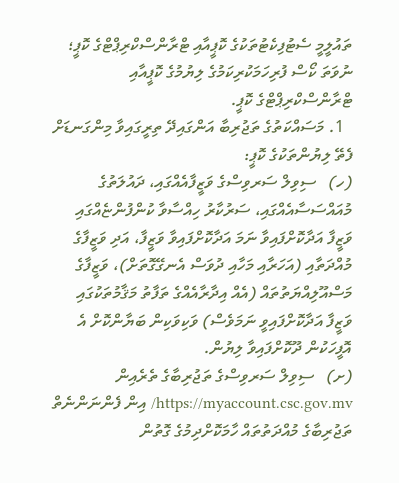ތައުލީމީ ސެޓުފިކެޓުތަކުގެ ކޮޕީއާއި ޓްރާންސްކްރިޕްޓްގެ ކޮޕީ؛ ނުވަތަ ކޯސް ފުރިހަމަކުރިކަމުގެ ލިޔުމުގެ ކޮޕީއާއި ޓްރާންސްކްރިޕްޓްގެ ކޮޕީ.
  1. މަސައްކަތުގެ ތަޖުރިބާ އަންގައިދޭ ތިރީގައިވާ މިންގަނޑަށް ފެތޭ ލިޔުންތަކުގެ ކޮޕީ:
(ހ)   ސިވިލް ސަރވިސްގެ ވަޒީފާއެއްގައި، ދައުލަތުގެ މުއައްސަސާއެއްގައި، ސަރުކާރު ހިއްސާވާ ކުންފުންޏެއްގައި ވަޒީފާ އަދާކޮށްފައިވާ ނަމަ އަދާކޮށްފައިވާ ވަޒީފާ، އަދި ވަޒީފާގެ މުއްދަތާއި (އަހަރާއި މަހާއި ދުވަސް އެނގޭގޮތަށް)، ވަޒީފާގެ މަސްއޫލިއްޔަތުތައް (އެއް އިދާރާއެއްގެ ތަފާތު މަޤާމުތަކުގައި ވަޒީފާ އަދާކޮށްފައިވީ ނަމަވެސް) ވަކިވަކިން ބަޔާންކޮށް އެ އޮފީހަކުން ދޫކޮށްފައިވާ ލިޔުން.
(ށ)   ސިވިލް ސަރވިސްގެ ތަޖުރިބާގެ ތެރެއިން https://myaccount.csc.gov.mv/ އިން ފެންނަންނެތް ތަޖުރިބާގެ މުއްދަތުތައް ހާމަކޮށްދިމުގެ ގޮތުން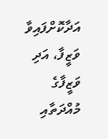އަދާކޮށްފައިވާ ވަޒީފާ، އަދި ވަޒީފާގެ މުއްދަތާއި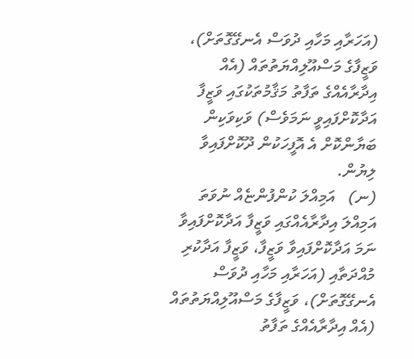(އަހަރާއި މަހާއި ދުވަސް އެނގޭގޮތަށް)، ވަޒީފާގެ މަސްއޫލިއްޔަތުތައް (އެއް އިދާރާއެއްގެ ތަފާތު މަޤާމުތަކުގައި ވަޒީފާ އަދާކޮށްފައިވީ ނަމަވެސް) ވަކިވަކިން ބަޔާންކޮށް އެ އޮފީހަކުން ދޫކޮށްފައިވާ ލިޔުން.
(ނ)   އަމިއްލަ ކުންފުންޏެއް ނުވަތަ އަމިއްލަ އިދާރާއެއްގައި ވަޒީފާ އަދާކޮށްފައިވާ ނަމަ އަދާކޮށްފައިވާ ވަޒީފާ، ވަޒީފާ އަދާކުރި މުއްދަތާއި (އަހަރާއި މަހާއި ދުވަސް އެނގޭގޮތަށް)، ވަޒީފާގެ މަސްއޫލިއްޔަތުތައް (އެއް އިދާރާއެއްގެ ތަފާތު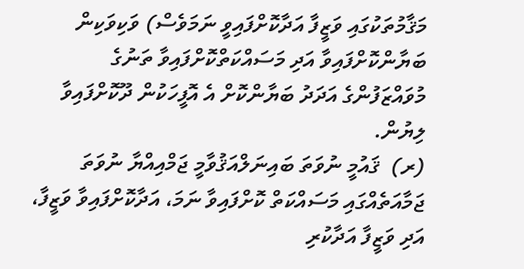މަޤާމުތަކުގައި ވަޒީފާ އަދާކޮށްފައިވީ ނަމަވެސް) ވަކިވަކިން ބަޔާންކޮށްފައިވާ އަދި މަސައްކަތްކޮށްފައިވާ ތަނުގެ މުވައްޒަފުންގެ އަދަދު ބަޔާންކޮށް އެ އޮފީހަކުން ދޫކޮށްފައިވާ ލިޔުން.
(ރ)  ޤައުމީ ނުވަތަ ބައިނަލްއަޤުވާމީ ޖަމްއިއްޔާ ނުވަތަ ޖަމާއަތެއްގައި މަސައްކަތް ކޮށްފައިވާ ނަމަ، އަދާކޮށްފައިވާ ވަޒީފާ، އަދި ވަޒީފާ އަދާކުރި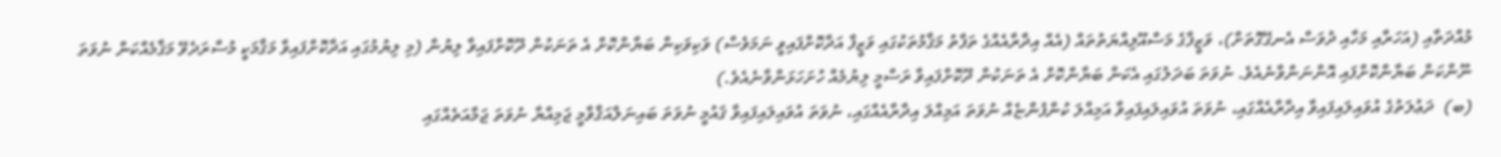މުއްދަތާއި (އަހަރާއި މަހާއި ދުވަސް އެނގޭގޮތަށް)، ވަޒީފާގެ މަސްއޫލިއްޔަތުތައް (އެއް އިދާރާއެއްގެ ތަފާތު މަޤާމުތަކުގައި ވަޒީފާ އަދާކޮށްފައިވީ ނަމަވެސް) ވަކިވަކިން ބަޔާންކޮށް އެ ތަނަކުން ދޫކޮށްފައިވާ ލިޔުން (މި ލިޔުމުގައި އަދާކޮށްފައިވާ މަޤާމަކީ މުސާރަދެވޭ މަޤާމެއްކަން ނުވަތަ ނޫންކަން ބަޔާންކޮށްފައި އޮންނަންވާނެއެވެ. ނުވަތަ ބަދަލުގައި އެކަން ބަޔާންކޮށް އެ ތަނަކުން ދޫކޮށްފައިވާ ރަސްމީ ލިޔުމެއް ހުށަހަޅަންވާނެއެވެ.)
(ބ)  ދަޢުލަތުގެ އުވައިލައިފައިވާ އިދާރާއެއްގައި، ނުވަތަ އުވައިލައިފައިވާ އަމިއްލަ ކުންފުންޏެއް ނުވަތަ އަމިއްލަ އިދާރާއެއްގައި، ނުވަތަ އުވައިލައިފައިވާ ޤައުމީ ނުވަތަ ބައިނަލްއަޤްވާމީ ޖަމިއްޔާ ނުވަތަ ޖަމާއަތެއްގައި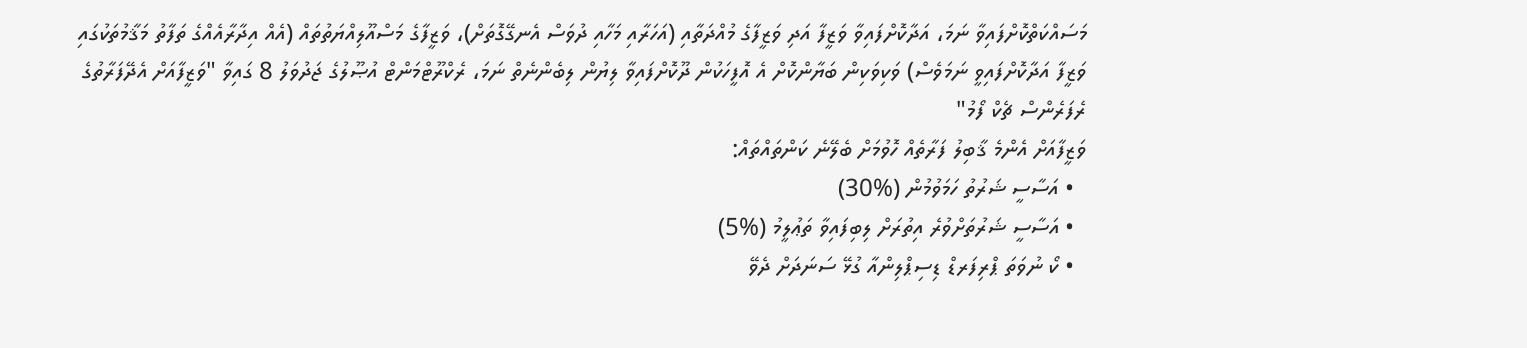މަސައްކަތްކޮށްފައިވާ ނަމަ، އަދާކޮށްފައިވާ ވަޒީފާ އަދި ވަޒީފާގެ މުއްދަތާއި (އަހަރާއި މަހާއި ދުވަސް އެނގޭގޮތަށް)، ވަޒީފާގެ މަސްއޫލިއްޔަތުތައް (އެއް އިދާރާއެއްގެ ތަފާތު މަޤާމުތަކުގައި ވަޒީފާ އަދާކޮށްފައިވީ ނަމަވެސް) ވަކިވަކިން ބަޔާންކޮށް އެ އޮފީހަކުން ދޫކޮށްފައިވާ ލިޔުން ލިބެންނެތް ނަމަ، ރެކްރޫޓްމަންޓް އުޞޫލުގެ ޖަދުވަލު 8 ގައިވާ "ވަޒީފާއަށް އެދޭފަރާތުގެ ރެފަރެންސް ޗެކް ފޯމު"
ވަޒީފާއަށް އެންމެ ޤާބިލު ފަރާތެއް ހޮވުމަށް ބެލޭނެ ކަންތައްތައް:
  • އަސާސީ ޝަރުތު ހަމަވުމުން (%30)
  • އަސާސީ ޝަރުތަށްވުރެ އިތުރަށް ލިބިފައިވާ ތަޢުލީމު (%5)
  • ކޯ ނުވަތަ ޕްރިފަރޑް ޑިސިޕްލިންއާ ގުޅޭ ސަނަދަށް ދެވޭ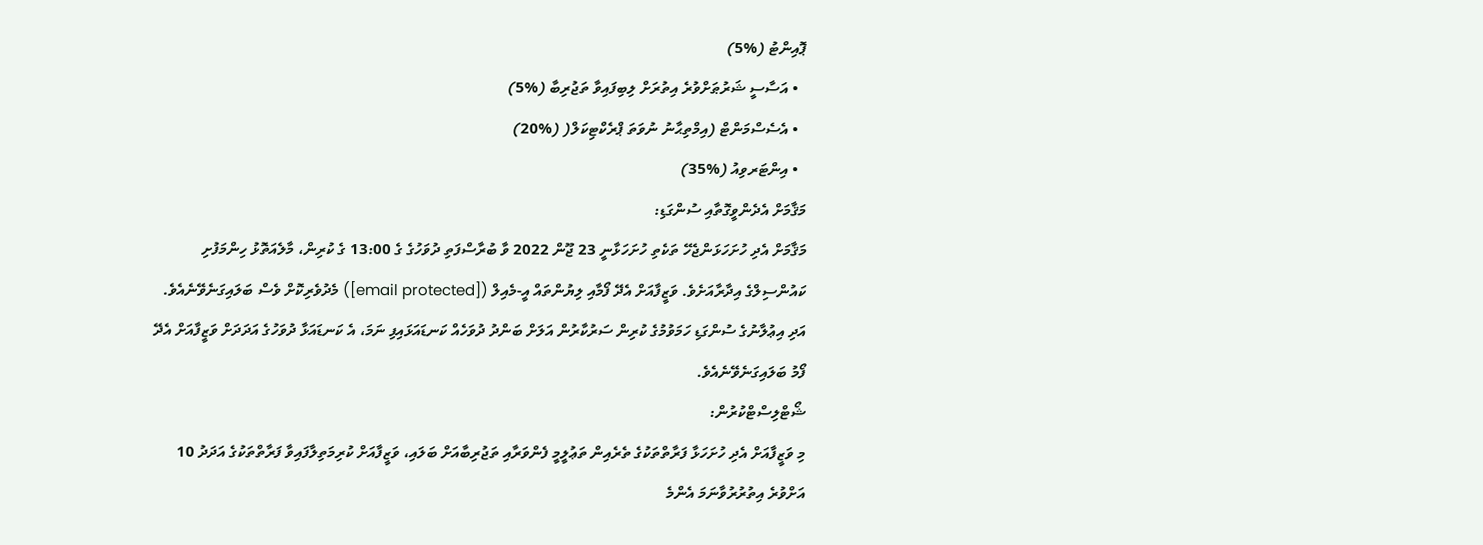ޕޮއިންޓު (%5)
  • އަސާސީ ޝަރުޠަށްވުރެ އިތުރަށް ލިބިފައިވާ ތަޖުރިބާ (%5)
  • އެސެސްމަންޓް (އިމްތިޙާނު ނުވަތަ ޕްރެކްޓިކަލް( (%20)
  • އިންޓަރވިއު (%35)
މަޤާމަށް އެދެންވީގޮތާއި ސުންގަޑި:
މަޤާމަށް އެދި ހުށަހަޅަންޖެހޭ ތަކެތި ހުށަހަޅާނީ 23 ޖޫން 2022 ވާ ބުރާސްފަތި ދުވަހުގެ ގެ 13:00 ގެ ކުރިން، މާލެއަތޮޅު ހިންމަފުށި ކައުންސިލްގެ އިދާރާއަށެވެ. ވަޒީފާއަށް އެދޭ ފޯމާއި ލިޔުންތައް އީ-މެއިލް ([email protected]) މެދުވެރިކޮށް ވެސް ބަލައިގަނެވޭނެއެވެ.
އަދި އިޢުލާނުގެ ސުންގަޑި ހަމަވުމުގެ ކުރިން ސަރުކާރުން އަލަށް ބަންދު ދުވަހެއް ކަނޑައަޅައިފި ނަމަ، އެ ކަނޑައަޅާ ދުވަހުގެ އަދަދަށް ވަޒީފާއަށް އެދޭ ފޯމު ބަލައިގަނެވޭނެއެވެ.
ޝޯޓްލިސްޓްކުރުން:
މި ވަޒީފާއަށް އެދި ހުށަހަޅާ ފަރާތްތަކުގެ ތެރެއިން ތަޢުލީމީ ފެންވަރާއި ތަޖުރިބާއަށް ބަލައި، ވަޒީފާއަށް ކުރިމަތިލާފައިވާ ފަރާތްތަކުގެ އަދަދު 10 އަށްވުރެ އިތުރުރުވާނަމަ އެންމެ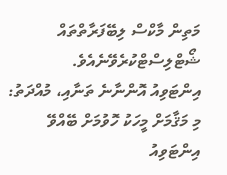މަތިން މާކްސް ލިބޭފަރާތްތައް ޝޯޓްލިސްޓްކުރެވޭނެއެވެ.
އިންޓަވިއު އޮންނާނެ ތަނާއި، މުއްދަތު:
މި މަޤާމަށް މީހަކު ހޮވުމަށް ބޭއްވޭ އިންޓަވިއު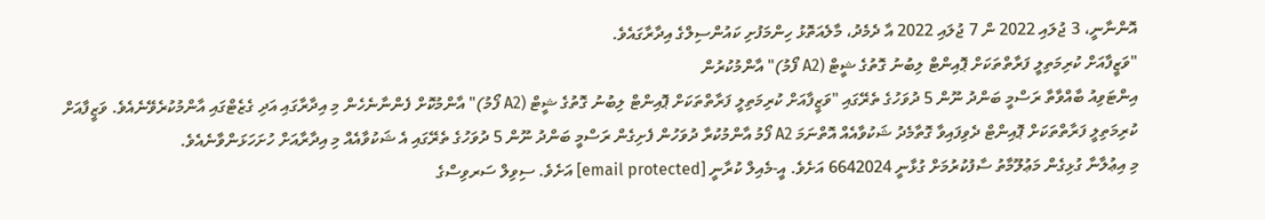އޮންނާނީ، 3 ޖުލައި 2022 ން 7 ޖުލައި 2022 އާ ދެމެދު، މާލެއަތޮޅު ހިންމަފުށި ކައުންސިލްގެ އިދާރާގައެވެ.
"ވަޒީފާއަށް ކުރިމަތިލީ ފަރާތްތަކަށް ޕޮއިންޓް ލިބުނު ގޮތުގެ ޝީޓް (A2 ފޯމު)" އާންމުކުރުން
އިންޓަވިއު ބާއްވާތާ ރަސްމީ ބަންދު ނޫން 5 ދުވަހުގެ ތެރޭގައި "ވަޒީފާއަށް ކުރިމަތިލީ ފަރާތްތަކަށް ޕޮއިންޓް ލިބުނު ގޮތުގެ ޝީޓް (A2 ފޯމު)" އާންމުކޮށް ފެންނާނެހެން މި އިދާރާގައި އަދި ގެޒެޓްގައި އާންމުކުރެވޭނެއެވެ. ވަޒީފާއަށް ކުރިމަތިލީ ފަރާތްތަކަށް ޕޮއިންޓް ދެވިފައިވާ ގޮތާމެދު ޝަކުވާއެއް އޮތްނަމަ A2 ފޯމު އާންމުކުރާ ދުވަހުން ފެށިގެން ރަސްމީ ބަންދު ނޫން 5 ދުވަހުގެ ތެރޭގައި އެ ޝަކުވާއެއް މި އިދާރާއަށް ހުށަހަޅަންވާނެއެވެ.
މި އިޢުލާނާ ގުޅިގެން މަޢުލޫމާތު ސާފުކުރުމަށް ގުޅާނީ 6642024 އަށެވެ. އީ-މެއިލް ކުރާނީ [email protected] އަށެވެ. ސިވިލް ސަރވިސްގެ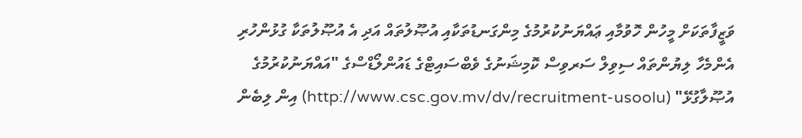ވަޒީފާތަކަށް މީހުން ހޮވުމާއި ޢައްޔަނުކުރުމުގެ މިންގަނޑުތަކާއި އުޞޫލުތައް އަދި އެ އުޞޫލުތަކާ ގުޅުންހުރި އެންމެހާ ލިޔުންތައް ސިވިލް ސަރވިސް ކޮމިޝަނުގެ ވެބްސައިޓްގެ ޑައުންލޯޑްސްގެ "އައްޔަނުކުރުމުގެ އުޞޫލާގުޅޭ" (http://www.csc.gov.mv/dv/recruitment-usoolu) އިން ލިބެން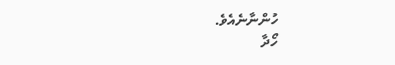ހުންނާނެއެވެ.
ހޯދާ